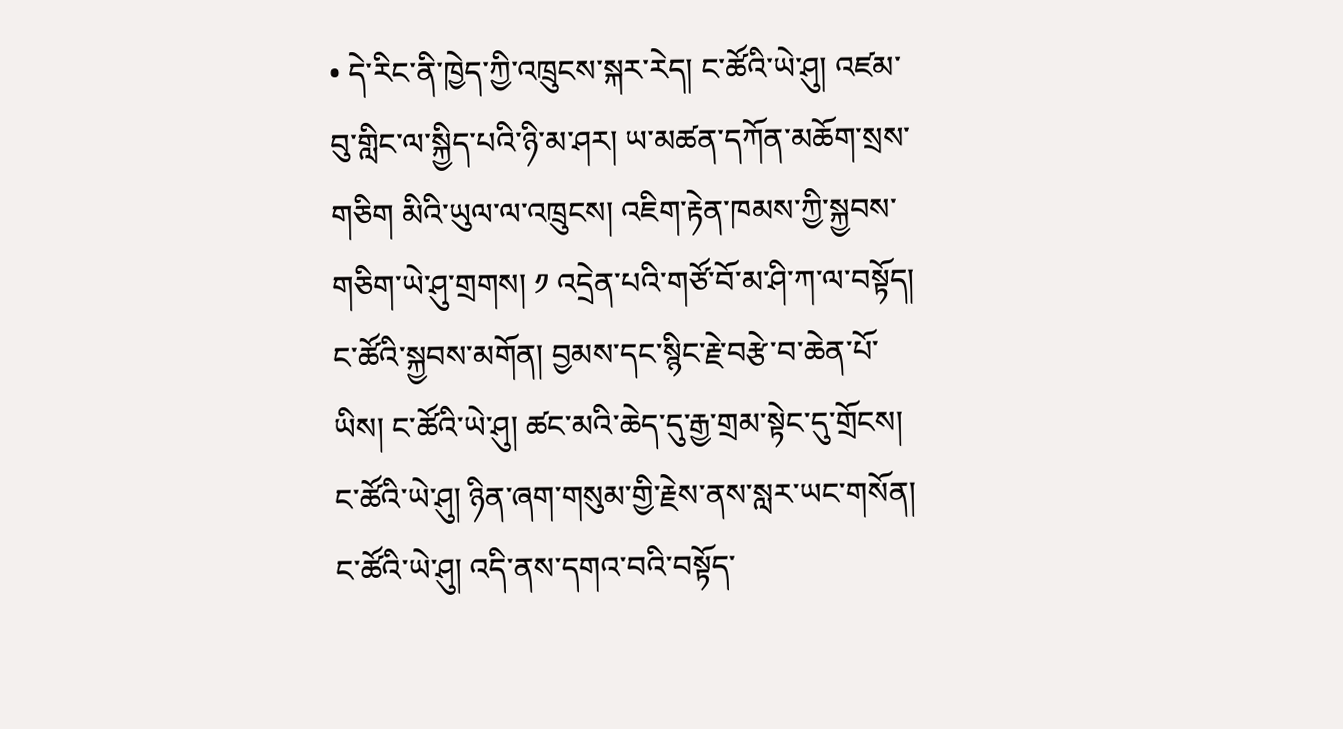• དེ་རིང་ནི་ཁྱེད་ཀྱི་འཁྲུངས་སྐར་རེད། ང་ཚོའི་ཡེ་ཤུ། འཛམ་བུ་གླིང་ལ་སྐྱིད་པའི་ཉི་མ་ཤར། ཡ་མཚན་དཀོན་མཆོག་སྲས་གཅིག མིའི་ཡུལ་ལ་འཁྲུངས། འཇིག་རྟེན་ཁམས་ཀྱི་སྐྱབས་གཅིག་ཡེ་ཤུ་གྲགས། ༡ འདྲེན་པའི་གཙོ་བོ་མ་ཤི་ཀ་ལ་བསྟོད། ང་ཚོའི་སྐྱབས་མགོན། བྱམས་དང་སྙིང་རྗེ་བརྩེ་བ་ཆེན་པོ་ཡིས། ང་ཚོའི་ཡེ་ཤུ། ཚང་མའི་ཆེད་དུ་རྒྱ་གྲམ་སྟེང་དུ་གྲོངས། ང་ཚོའི་ཡེ་ཤུ། ཉིན་ཞག་གསུམ་གྱི་རྗེས་ནས་སླར་ཡང་གསོན། ང་ཚོའི་ཡེ་ཤུ། འདི་ནས་དགའ་བའི་བསྟོད་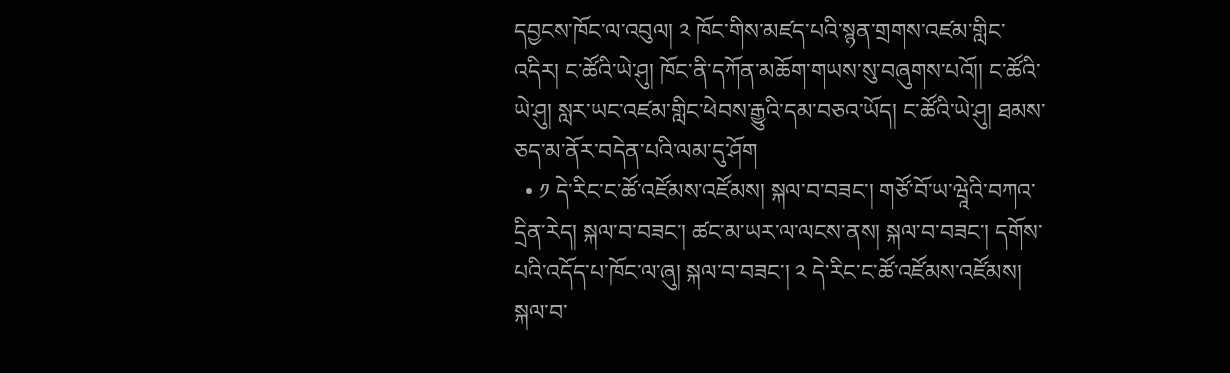དབྱངས་ཁོང་ལ་འབུལ། ༢ ཁོང་གིས་མཛད་པའི་སྙན་གྲགས་འཛམ་གླིང་འདིར། ང་ཚོའི་ཡེ་ཤུ། ཁོང་ནི་དཀོན་མཆོག་གཡས་སུ་བཞུགས་པའོ།། ང་ཚོའི་ཡེ་ཤུ། སླར་ཡང་འཛམ་གླིང་ཕེབས་རྒྱུའི་དམ་བཅའ་ཡོད། ང་ཚོའི་ཡེ་ཤུ། ཐམས་ཅད་མ་ནོར་བདེན་པའི་ལམ་དུ་ཤོག
  • ༡ དེ་རིང་ང་ཚོ་འཛོམས་འཛོམས། སྐལ་བ་བཟང་། གཙོ་བོ་ཡ་ཝཱེའི་བཀའ་དྲིན་རེད། སྐལ་བ་བཟང་། ཚང་མ་ཡར་ལ་ལངས་ནས། སྐལ་བ་བཟང་། དགོས་པའི་འདོད་པ་ཁོང་ལ་ཞུ། སྐལ་བ་བཟང་། ༢ དེ་རིང་ང་ཚོ་འཛོམས་འཛོམས། སྐལ་བ་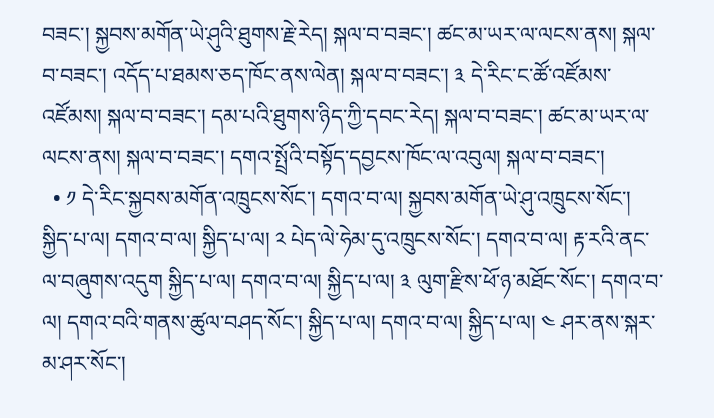བཟང་། སྐྱབས་མགོན་ཡེ་ཤུའི་ཐུགས་རྗེ་རེད། སྐལ་བ་བཟང་། ཚང་མ་ཡར་ལ་ལངས་ནས། སྐལ་བ་བཟང་། འདོད་པ་ཐམས་ཅད་ཁོང་ནས་ལེན། སྐལ་བ་བཟང་། ༣ དེ་རིང་ང་ཚོ་འཛོམས་འཛོམས། སྐལ་བ་བཟང་། དམ་པའི་ཐུགས་ཉིད་ཀྱི་དབང་རེད། སྐལ་བ་བཟང་། ཚང་མ་ཡར་ལ་ལངས་ནས། སྐལ་བ་བཟང་། དགའ་སྤྲོའི་བསྟོད་དབྱངས་ཁོང་ལ་འབུལ། སྐལ་བ་བཟང་།
  • ༡ དེ་རིང་སྐྱབས་མགོན་འཁྲུངས་སོང་། དགའ་བ་ལ། སྐྱབས་མགོན་ཡེ་ཤུ་འཁྲུངས་སོང་། སྐྱིད་པ་ལ། དགའ་བ་ལ། སྐྱིད་པ་ལ། ༢ པེད་ལེ་ཧེམ་དུ་འཁྲུངས་སོང་། དགའ་བ་ལ། རྟ་རའི་ནང་ལ་བཞུགས་འདུག སྐྱིད་པ་ལ། དགའ་བ་ལ། སྐྱིད་པ་ལ། ༣ ལུག་རྫིས་ཕོ་ཉ་མཐོང་སོང་། དགའ་བ་ལ། དགའ་བའི་གནས་ཚུལ་བཤད་སོང་། སྐྱིད་པ་ལ། དགའ་བ་ལ། སྐྱིད་པ་ལ། ༤ ཤར་ནས་སྐར་མ་ཤར་སོང་།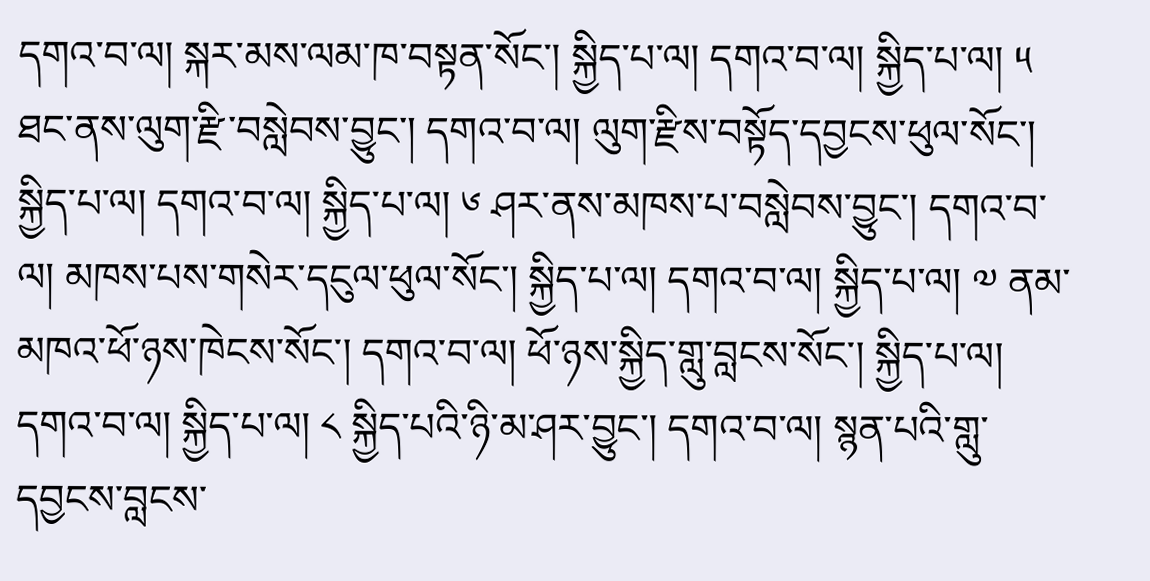དགའ་བ་ལ། སྐར་མས་ལམ་ཁ་བསྟན་སོང་། སྐྱིད་པ་ལ། དགའ་བ་ལ། སྐྱིད་པ་ལ། ༥ ཐང་ནས་ལུག་རྫི་བསླེབས་བྱུང་། དགའ་བ་ལ། ལུག་རྫིས་བསྟོད་དབྱངས་ཕུལ་སོང་། སྐྱིད་པ་ལ། དགའ་བ་ལ། སྐྱིད་པ་ལ། ༦ ཤར་ནས་མཁས་པ་བསླེབས་བྱུང་། དགའ་བ་ལ། མཁས་པས་གསེར་དངུལ་ཕུལ་སོང་། སྐྱིད་པ་ལ། དགའ་བ་ལ། སྐྱིད་པ་ལ། ༧ ནམ་མཁའ་ཕོ་ཉས་ཁེངས་སོང་། དགའ་བ་ལ། ཕོ་ཉས་སྐྱིད་གླུ་བླངས་སོང་། སྐྱིད་པ་ལ། དགའ་བ་ལ། སྐྱིད་པ་ལ། ༨ སྐྱིད་པའི་ཉི་མ་ཤར་བྱུང་། དགའ་བ་ལ། སྙན་པའི་གླུ་དབྱངས་བླངས་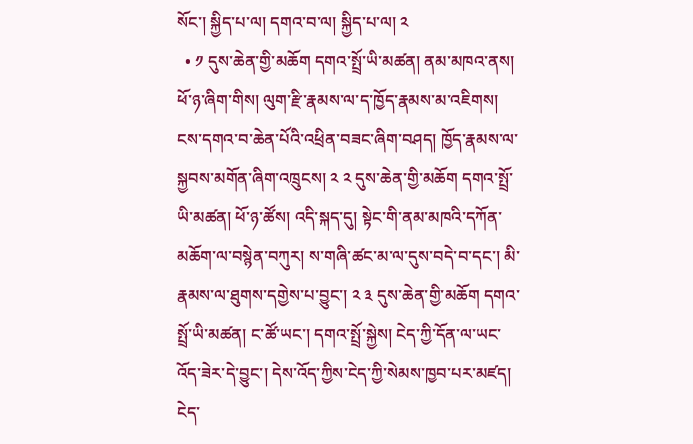སོང་། སྐྱིད་པ་ལ། དགའ་བ་ལ། སྐྱིད་པ་ལ། ༢
  • ༡ དུས་ཆེན་གྱི་མཆོག དགའ་སྤྲོ་ཡི་མཚན། ནམ་མཁའ་ནས། ཕོ་ཉ་ཞིག་གིས། ལུག་རྫི་རྣམས་ལ་ད་ཁྱོད་རྣམས་མ་འཇིགས། ངས་དགའ་བ་ཆེན་པོའི་འཕྲིན་བཟང་ཞིག་བཤད། ཁྱོད་རྣམས་ལ་སྐྱབས་མགོན་ཞིག་འཁྲུངས། ༢ ༢ དུས་ཆེན་གྱི་མཆོག དགའ་སྤྲོ་ཡི་མཚན། ཕོ་ཉ་ཚོས། འདི་སྐད་དུ། སྟེང་གི་ནམ་མཁའི་དཀོན་མཆོག་ལ་བསྙེན་བཀུར། ས་གཞི་ཚང་མ་ལ་དུས་བདེ་བ་དང་། མི་རྣམས་ལ་ཐུགས་དགྱེས་པ་བྱུང་། ༢ ༣ དུས་ཆེན་གྱི་མཆོག དགའ་སྤྲོ་ཡི་མཚན། ང་ཚོ་ཡང་། དགའ་སྤྲོ་སྐྱེས། ངེད་ཀྱི་དོན་ལ་ཡང་འོད་ཟེར་དེ་བྱུང་། དེས་འོད་ཀྱིས་ངེད་ཀྱི་སེམས་ཁྱབ་པར་མཛད། ངེད་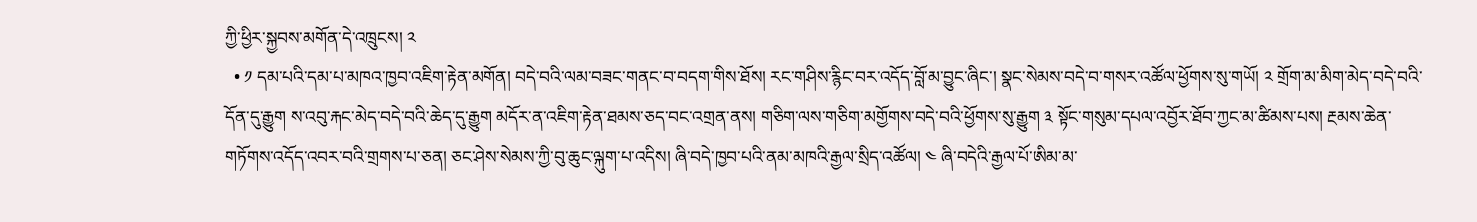ཀྱི་ཕྱིར་སྐྱབས་མགོན་དེ་འཁྲུངས། ༢
  • ༡ དམ་པའི་དམ་པ་མཁའ་ཁྱབ་འཇིག་རྟེན་མགོན། བདེ་བའི་ལམ་བཟང་གནང་བ་བདག་གིས་ཐོས། རང་གཤིས་རྙིང་བར་འདོད་བློ་མ་བྱུང་ཞིང་། སྣང་སེམས་བདེ་བ་གསར་འཚོལ་ཕྱོགས་སུ་གཡོ། ༢ གྲོག་མ་མིག་མེད་བདེ་བའི་དོན་དུ་རྒྱུག ས་འབུ་རྐང་མེད་བདེ་བའི་ཆེད་དུ་རྒྱུག མདོར་ན་འཇིག་རྟེན་ཐམས་ཅད་བང་འགྲན་ནས། གཅིག་ལས་གཅིག་མགྱོགས་བདེ་བའི་ཕྱོགས་སུ་རྒྱུག ༣ སྟོང་གསུམ་དཔལ་འབྱོར་ཐོབ་ཀྱང་མ་ཚིམས་པས། རྔམས་ཆེན་གཏོགས་འདོད་འབར་བའི་གྲགས་པ་ཅན། ཅང་ཤེས་སེམས་ཀྱི་བུ་ཆུང་ལྐུག་པ་འདིས། ཞི་བདེ་ཁྱབ་པའི་ནམ་མཁའི་རྒྱལ་སྲིད་འཚོལ། ༤ ཞི་བདེའི་རྒྱལ་པོ་ཨིམ་མ་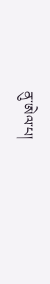ནུ་ཨེལ་པ།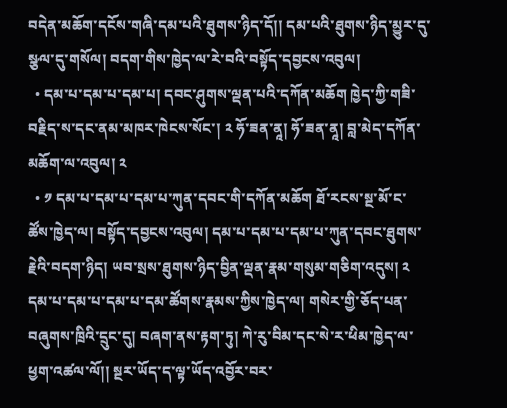བདེན་མཆོག་དངོས་གཞི་དམ་པའི་ཐུགས་ཉིད་དོ།། དམ་པའི་ཐུགས་ཉིད་མྱུར་དུ་སྩལ་དུ་གསོལ། བདག་གིས་ཁྱེད་ལ་རེ་བའི་བསྟོད་དབྱངས་འབུལ།
  • དམ་པ་དམ་པ་དམ་པ། དབང་ཤུགས་ལྡན་པའི་དཀོན་མཆོག ཁྱེད་ཀྱི་གཟི་བརྗིད་ས་དང་ནམ་མཁར་ཁེངས་སོང་། ༢ ཧོ་ཟན་ནཱ། ཧོ་ཟན་ནཱ། བླ་མེད་དཀོན་མཆོག་ལ་འབུལ། ༢
  • ༡ དམ་པ་དམ་པ་དམ་པ་ཀུན་དབང་གི་དཀོན་མཆོག ཐོ་རངས་སྔ་མོ་ང་ཚོས་ཁྱེད་ལ། བསྟོད་དབྱངས་འབུལ། དམ་པ་དམ་པ་དམ་པ་ཀུན་དབང་ཐུགས་རྗེའི་བདག་ཉིད། ཡབ་སྲས་ཐུགས་ཉིད་བྱིན་ལྡན་རྣམ་གསུམ་གཅིག་འདུས། ༢ དམ་པ་དམ་པ་དམ་པ་དམ་ཚོགས་རྣམས་ཀྱིས་ཁྱེད་ལ། གསེར་གྱི་ཅོད་པན་བཞུགས་ཁྲིའི་དྲུང་དུ། བཞག་ནས་རྟག་ཏུ། ཀེ་རུ་བིམ་དང་སེ་ར་ཕིམ་ཁྱེད་ལ་ཕྱག་འཚལ་ལོ།། སྔར་ཡོད་ད་ལྟ་ཡོད་འབྱོར་བར་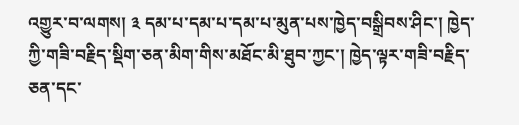འགྱུར་བ་ལགས། ༣ དམ་པ་དམ་པ་དམ་པ་མུན་པས་ཁྱེད་བསྒྲིབས་ཤིང་། ཁྱེད་ཀྱི་གཟི་བརྗིད་སྡིག་ཅན་མིག་གིས་མཐོང་མི་ཐུབ་ཀྱང་། ཁྱེད་ལྟར་གཟི་བརྗིད་ཅན་དང་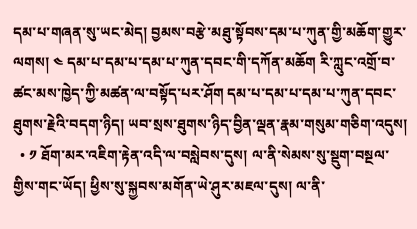དམ་པ་གཞན་སུ་ཡང་མེད། བྱམས་བརྩེ་མཐུ་སྟོབས་དམ་པ་ཀུན་གྱི་མཆོག་གྱུར་ལགས། ༤ དམ་པ་དམ་པ་དམ་པ་ཀུན་དབང་གི་དཀོན་མཆོག རི་ཀླུང་འགྲོ་བ་ཚང་མས་ཁྱེད་ཀྱི་མཚན་ལ་བསྟོད་པར་ཤོག དམ་པ་དམ་པ་དམ་པ་ཀུན་དབང་ཐུགས་རྗེའི་བདག་ཉིད། ཡབ་སྲས་ཐུགས་ཉིད་བྱིན་ལྡན་རྣམ་གསུམ་གཅིག་འདུས།
  • ༡ ཐོག་མར་འཇིག་རྟེན་འདི་ལ་བསླེབས་དུས། ལ་ནི་སེམས་སུ་སྡུག་བསྔལ་གྱིས་གང་ཡོད། ཕྱིས་སུ་སྐྱབས་མགོན་ཡེ་ཤུར་མཇལ་དུས། ལ་ནི་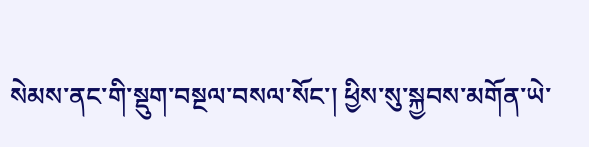སེམས་ནང་གི་སྡུག་བསྔལ་བསལ་སོང་། ཕྱིས་སུ་སྐྱབས་མགོན་ཡེ་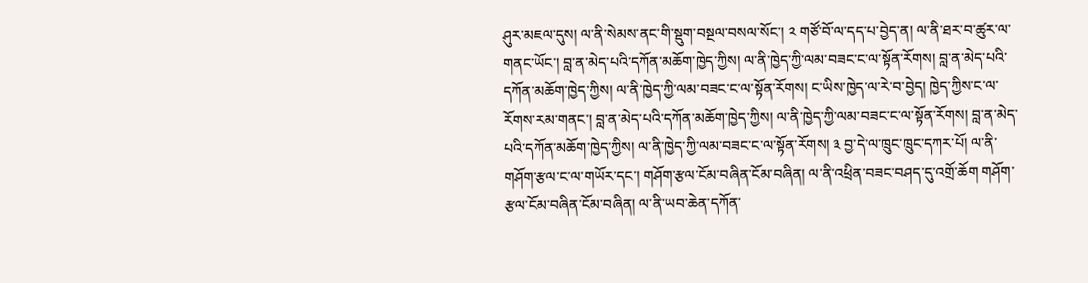ཤུར་མཇལ་དུས། ལ་ནི་སེམས་ནང་གི་སྡུག་བསྔལ་བསལ་སོང་། ༢ གཙོ་བོ་ལ་དད་པ་བྱེད་ན། ལ་ནི་ཐར་བ་ཚུར་ལ་གནང་ཡོང་། བླ་ན་མེད་པའི་དཀོན་མཆོག་ཁྱེད་ཀྱིས། ལ་ནི་ཁྱེད་ཀྱི་ལམ་བཟང་ང་ལ་སྟོན་རོགས། བླ་ན་མེད་པའི་དཀོན་མཆོག་ཁྱེད་ཀྱིས། ལ་ནི་ཁྱེད་ཀྱི་ལམ་བཟང་ང་ལ་སྟོན་རོགས། ང་ཡིས་ཁྱེད་ལ་རེ་བ་བྱེད། ཁྱེད་ཀྱིས་ང་ལ་རོགས་རམ་གནང་། བླ་ན་མེད་པའི་དཀོན་མཆོག་ཁྱེད་ཀྱིས། ལ་ནི་ཁྱེད་ཀྱི་ལམ་བཟང་ང་ལ་སྟོན་རོགས། བླ་ན་མེད་པའི་དཀོན་མཆོག་ཁྱེད་ཀྱིས། ལ་ནི་ཁྱེད་ཀྱི་ལམ་བཟང་ང་ལ་སྟོན་རོགས། ༣ བྱ་དེ་ལ་ཁྲུང་ཁྲུང་དཀར་པོ། ལ་ནི་གཤོག་རྩལ་ང་ལ་གཡོར་དང་། གཤོག་རྩལ་ངོམ་བཞིན་ངོམ་བཞིན། ལ་ནི་འཕྲིན་བཟང་བཤད་དུ་འགྲོ་ཆོག གཤོག་རྩལ་ངོམ་བཞིན་ངོམ་བཞིན། ལ་ནི་ཡབ་ཆེན་དཀོན་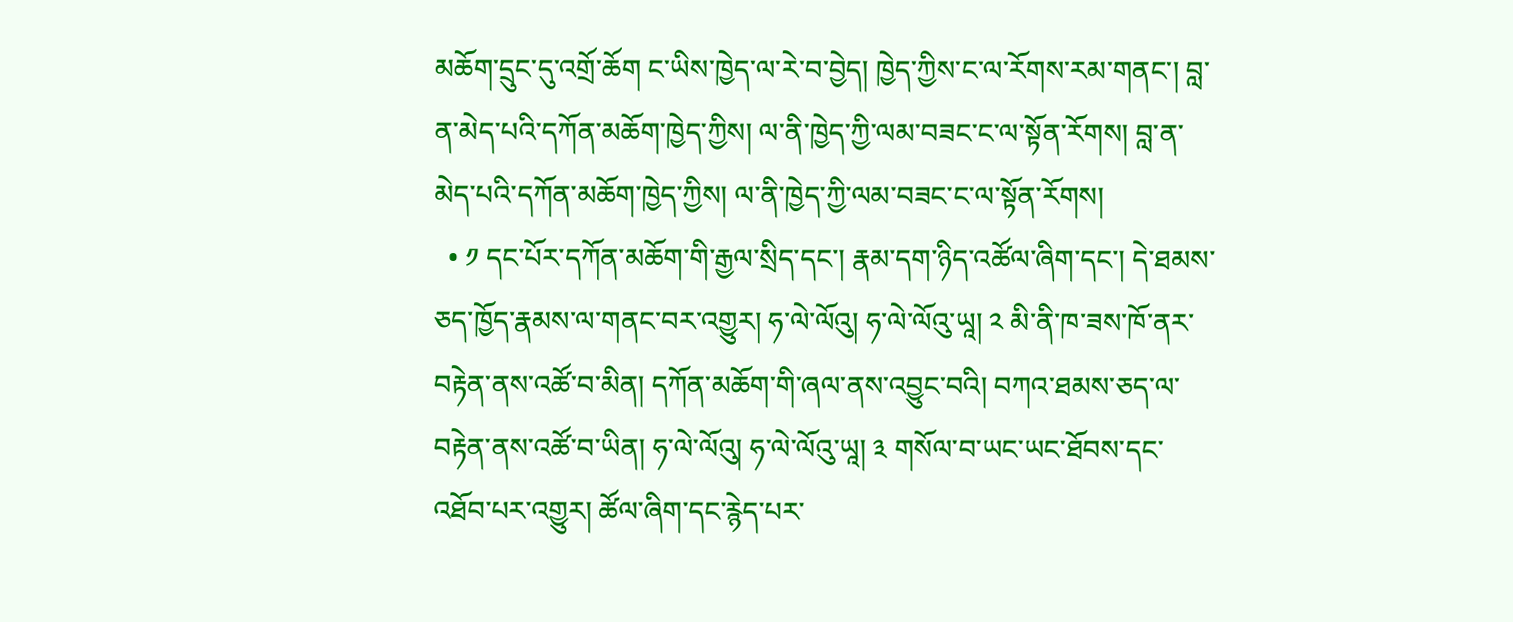མཆོག་དྲུང་དུ་འགྲོ་ཆོག ང་ཡིས་ཁྱེད་ལ་རེ་བ་བྱེད། ཁྱེད་ཀྱིས་ང་ལ་རོགས་རམ་གནང་། བླ་ན་མེད་པའི་དཀོན་མཆོག་ཁྱེད་ཀྱིས། ལ་ནི་ཁྱེད་ཀྱི་ལམ་བཟང་ང་ལ་སྟོན་རོགས། བླ་ན་མེད་པའི་དཀོན་མཆོག་ཁྱེད་ཀྱིས། ལ་ནི་ཁྱེད་ཀྱི་ལམ་བཟང་ང་ལ་སྟོན་རོགས།
  • ༡ དང་པོར་དཀོན་མཆོག་གི་རྒྱལ་སྲིད་དང་། རྣམ་དག་ཉིད་འཚོལ་ཞིག་དང་། དེ་ཐམས་ཅད་ཁྱོད་རྣམས་ལ་གནང་བར་འགྱུར། ཧ་ལེ་ལོའུ། ཧ་ལེ་ལོའུ་ཡཱ། ༢ མི་ནི་ཁ་ཟས་ཁོ་ནར་བརྟེན་ནས་འཚོ་བ་མིན། དཀོན་མཆོག་གི་ཞལ་ནས་འབྱུང་བའི། བཀའ་ཐམས་ཅད་ལ་བརྟེན་ནས་འཚོ་བ་ཡིན། ཧ་ལེ་ལོའུ། ཧ་ལེ་ལོའུ་ཡཱ། ༣ གསོལ་བ་ཡང་ཡང་ཐོབས་དང་འཐོབ་པར་འགྱུར། ཚོལ་ཞིག་དང་རྙེད་པར་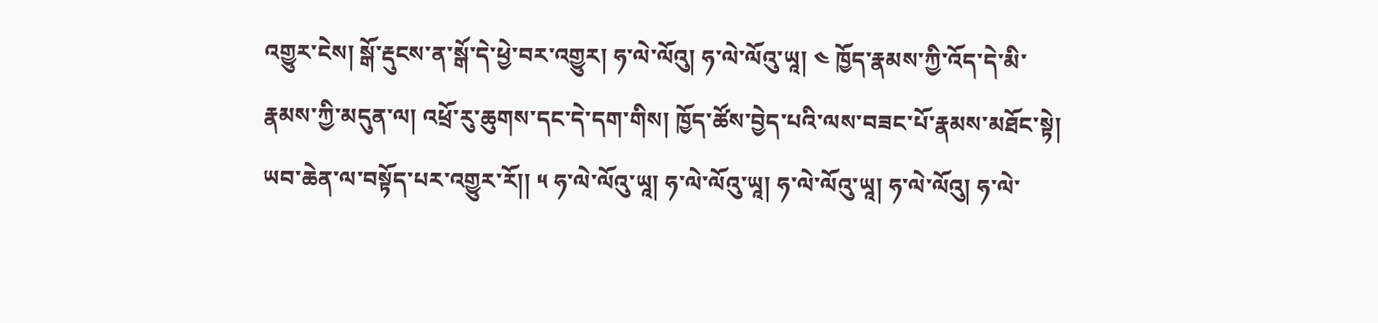འགྱུར་ངེས། སྒོ་རྡུངས་ན་སྒོ་དེ་ཕྱེ་བར་འགྱུར། ཧ་ལེ་ལོའུ། ཧ་ལེ་ལོའུ་ཡཱ། ༤ ཁྱོད་རྣམས་ཀྱི་འོད་དེ་མི་རྣམས་ཀྱི་མདུན་ལ། འཕྲོ་རུ་ཆུགས་དང་དེ་དག་གིས། ཁྱོད་ཚོས་བྱེད་པའི་ལས་བཟང་པོ་རྣམས་མཐོང་སྟེ། ཡབ་ཆེན་ལ་བསྟོད་པར་འགྱུར་རོ།། ༥ ཧ་ལེ་ལོའུ་ཡཱ། ཧ་ལེ་ལོའུ་ཡཱ། ཧ་ལེ་ལོའུ་ཡཱ། ཧ་ལེ་ལོའུ། ཧ་ལེ་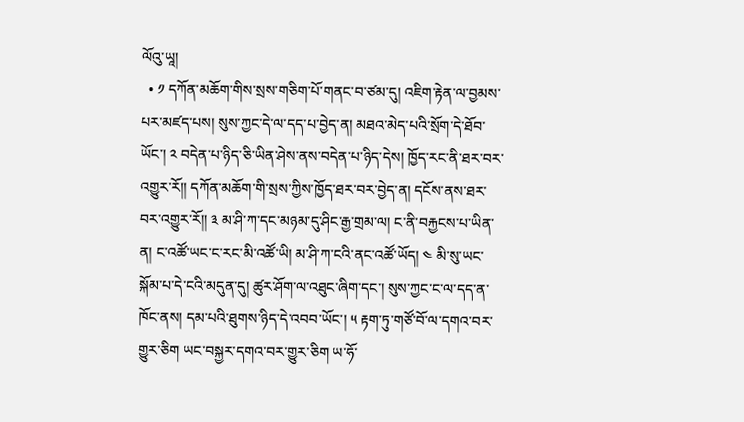ལོའུ་ཡཱ།
  • ༡ དཀོན་མཆོག་གིས་སྲས་གཅིག་པོ་གནང་བ་ཙམ་དུ། འཇིག་རྟེན་ལ་བྱམས་པར་མཛད་པས། སུས་ཀྱང་དེ་ལ་དད་པ་བྱེད་ན། མཐའ་མེད་པའི་སྲོག་དེ་ཐོབ་ཡོང་། ༢ བདེན་པ་ཉིད་ཅི་ཡིན་ཤེས་ནས་བདེན་པ་ཉིད་དེས། ཁྱོད་རང་ནི་ཐར་བར་འགྱུར་རོ།། དཀོན་མཆོག་གི་སྲས་ཀྱིས་ཁྱོད་ཐར་བར་བྱེད་ན། དངོས་ནས་ཐར་བར་འགྱུར་རོ།། ༣ མ་ཤི་ཀ་དང་མཉམ་དུ་ཤིང་རྒྱ་གྲམ་ལ། ང་ནི་བརྐྱངས་པ་ཡིན་ན། ང་འཚོ་ཡང་ང་རང་མི་འཚོ་ཡི། མ་ཤི་ཀ་ངའི་ནང་འཚོ་ཡོད། ༤ མི་སུ་ཡང་སྐོམ་པ་དེ་ངའི་མདུན་དུ། ཚུར་ཤོག་ལ་འཐུང་ཞིག་དང་། སུས་ཀྱང་ང་ལ་དད་ན་ཁོང་ནས། དམ་པའི་ཐུགས་ཉིད་དེ་འབབ་ཡོང་། ༥ རྟག་ཏུ་གཙོ་བོ་ལ་དགའ་བར་གྱུར་ཅིག ཡང་བསྐྱར་དགའ་བར་གྱུར་ཅིག ཡ་ཧོ་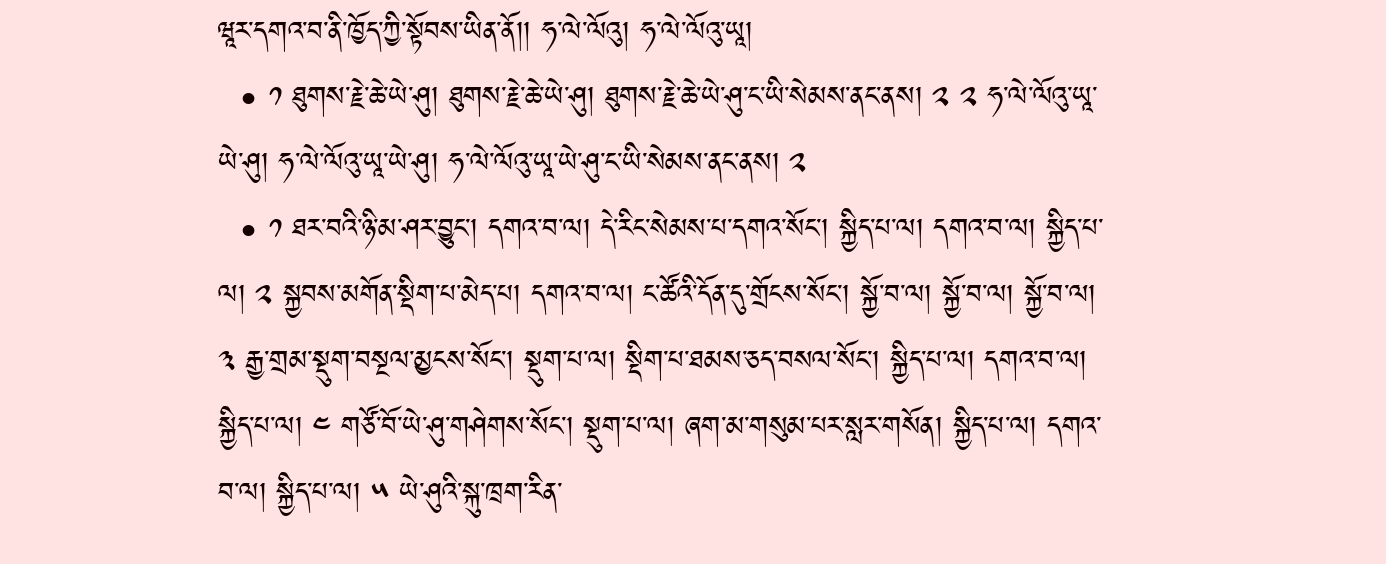ཝཱར་དགའ་བ་ནི་ཁྱོད་ཀྱི་སྟོབས་ཡིན་ནོ།། ཧ་ལེ་ལོའུ། ཧ་ལེ་ལོའུ་ཡཱ།
  • ༡ ཐུགས་རྗེ་ཆེ་ཡེ་ཤུ། ཐུགས་རྗེ་ཆེ་ཡེ་ཤུ། ཐུགས་རྗེ་ཆེ་ཡེ་ཤུ་ང་ཡི་སེམས་ནང་ནས། ༢ ༢ ཧ་ལེ་ལོའུ་ཡཱ་ཡེ་ཤུ། ཧ་ལེ་ལོའུ་ཡཱ་ཡེ་ཤུ། ཧ་ལེ་ལོའུ་ཡཱ་ཡེ་ཤུ་ང་ཡི་སེམས་ནང་ནས། ༢
  • ༡ ཐར་བའི་ཉི་མ་ཤར་བྱུང་། དགའ་བ་ལ། དེ་རིང་སེམས་པ་དགའ་སོང་། སྐྱིད་པ་ལ། དགའ་བ་ལ། སྐྱིད་པ་ལ། ༢ སྐྱབས་མགོན་སྡིག་པ་མེད་པ། དགའ་བ་ལ། ང་ཚོའི་དོན་དུ་གྲོངས་སོང་། སྐྱོ་བ་ལ། སྐྱོ་བ་ལ། སྐྱོ་བ་ལ། ༣ རྒྱ་གྲམ་སྡུག་བསྔལ་མྱངས་སོང་། སྡུག་པ་ལ། སྡིག་པ་ཐམས་ཅད་བསལ་སོང་། སྐྱིད་པ་ལ། དགའ་བ་ལ། སྐྱིད་པ་ལ། ༤ གཙོ་བོ་ཡེ་ཤུ་གཤེགས་སོང་། སྡུག་པ་ལ། ཞག་མ་གསུམ་པར་སླར་གསོན། སྐྱིད་པ་ལ། དགའ་བ་ལ། སྐྱིད་པ་ལ། ༥ ཡེ་ཤུའི་སྐུ་ཁྲག་རིན་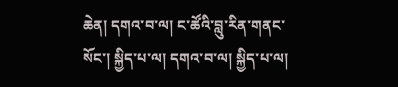ཆེན། དགའ་བ་ལ། ང་ཚོའི་བླུ་རིན་གནང་སོང་། སྐྱིད་པ་ལ། དགའ་བ་ལ། སྐྱིད་པ་ལ།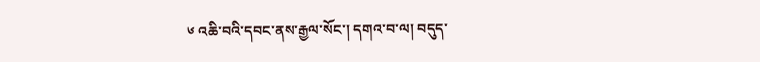༦ འཆི་བའི་དབང་ནས་རྒྱལ་སོང་། དགའ་བ་ལ། བདུད་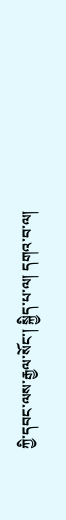ཀྱི་དབང་ལས་རྒྱལ་སོང་། སྐྱིད་པ་ལ། དགའ་བ་ལ།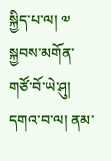སྐྱིད་པ་ལ། ༧ སྐྱབས་མགོན་གཙོ་བོ་ཡེ་ཤུ། དགའ་བ་ལ། ནམ་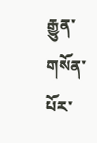རྒྱུན་གསོན་པོར་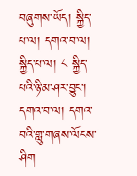བཞུགས་ཡོད། སྐྱིད་པ་ལ། དགའ་བ་ལ། སྐྱིད་པ་ལ། ༨ སྐྱིད་པའི་ཉི་མ་ཤར་བྱུང་། དགའ་བ་ལ། དགའ་བའི་གླུ་གཞས་ལོངས་ཤིག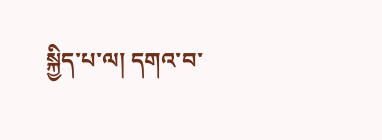སྐྱིད་པ་ལ། དགའ་བ་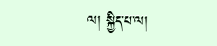ལ། སྐྱིད་པ་ལ།